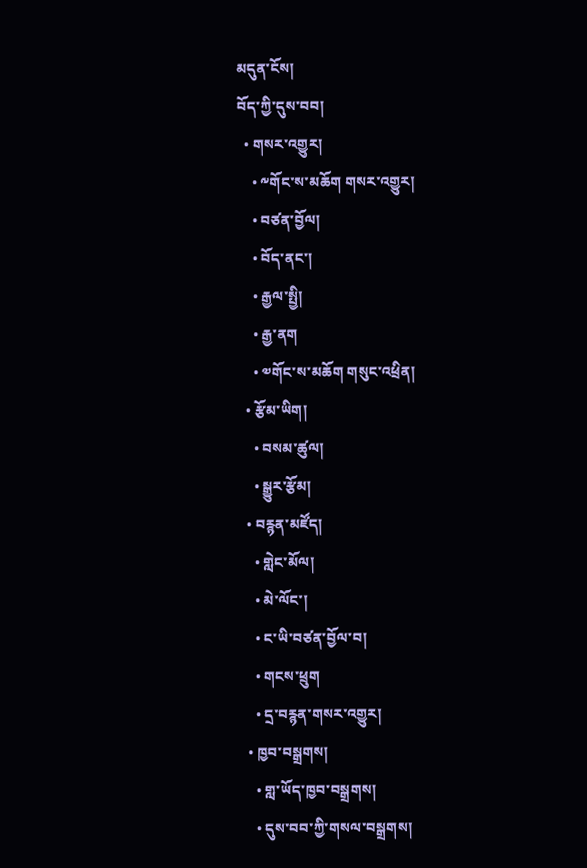མདུན་ངོས།
བོད་ཀྱི་དུས་བབ།
  • གསར་འགྱུར།
    • ༸གོང་ས་མཆོག གསར་འགྱུར།
    • བཙན་བྱོལ།
    • བོད་ནང་།
    • རྒྱལ་སྤྱི།
    • རྒྱ་ནག
    • ༧གོང་ས་མཆོག གསུང་འཕྲིན།
  • རྩོམ་ཡིག།
    • བསམ་ཚུལ།
    • སྒྱུར་རྩོམ།
  • བརྙན་མཛོད།
    • གླེང་མོལ།
    • མེ་ལོང་།
    • ང་ཡི་བཙན་བྱོལ་བ།
    • གངས་ཕྲུག
    • དྲ་བརྙན་གསར་འགྱུར།
  • ཁྱབ་བསྒྲགས།
    • གླ་ཡོད་ཁྱབ་བསྒྲགས།
    • དུས་བབ་ཀྱི་གསལ་བསྒྲགས།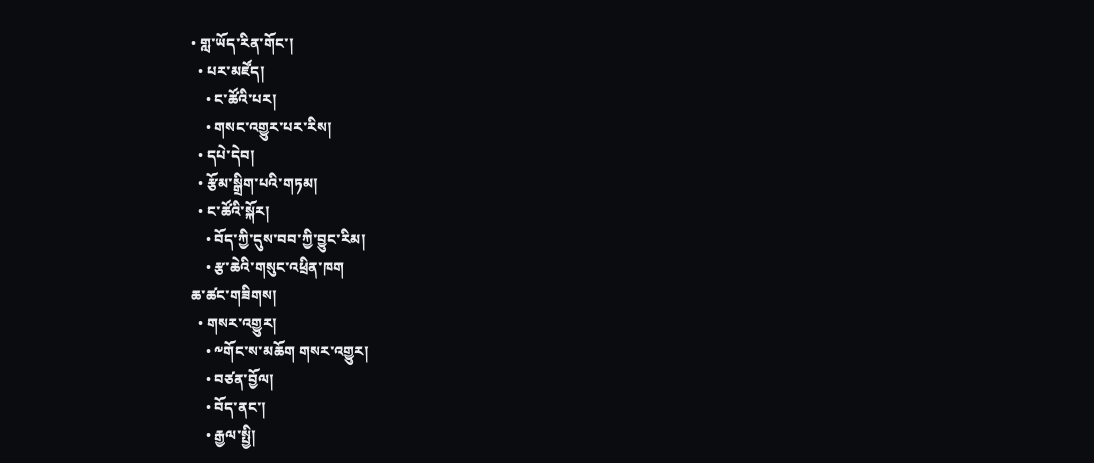• གླ་ཡོད་རིན་གོང་།
  • པར་མཛོད།
    • ང་ཚོའི་པར།
    • གསང་འགྱུར་པར་རིས།
  • དཔེ་དེབ།
  • རྩོམ་སྒྲིག་པའི་གཏམ།
  • ང་ཚོའི་སྐོར།
    • བོད་ཀྱི་དུས་བབ་ཀྱི་བྱུང་རིམ།
    • རྩ་ཆེའི་གསུང་འཕྲིན་ཁག
ཆ་ཚང་གཟིགས།
  • གསར་འགྱུར།
    • ༸གོང་ས་མཆོག གསར་འགྱུར།
    • བཙན་བྱོལ།
    • བོད་ནང་།
    • རྒྱལ་སྤྱི།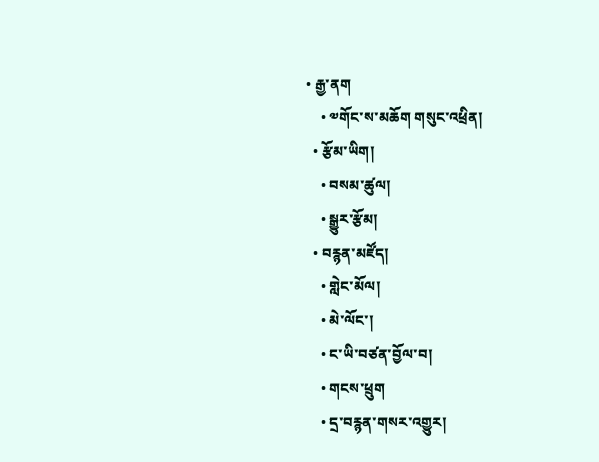• རྒྱ་ནག
    • ༧གོང་ས་མཆོག གསུང་འཕྲིན།
  • རྩོམ་ཡིག།
    • བསམ་ཚུལ།
    • སྒྱུར་རྩོམ།
  • བརྙན་མཛོད།
    • གླེང་མོལ།
    • མེ་ལོང་།
    • ང་ཡི་བཙན་བྱོལ་བ།
    • གངས་ཕྲུག
    • དྲ་བརྙན་གསར་འགྱུར།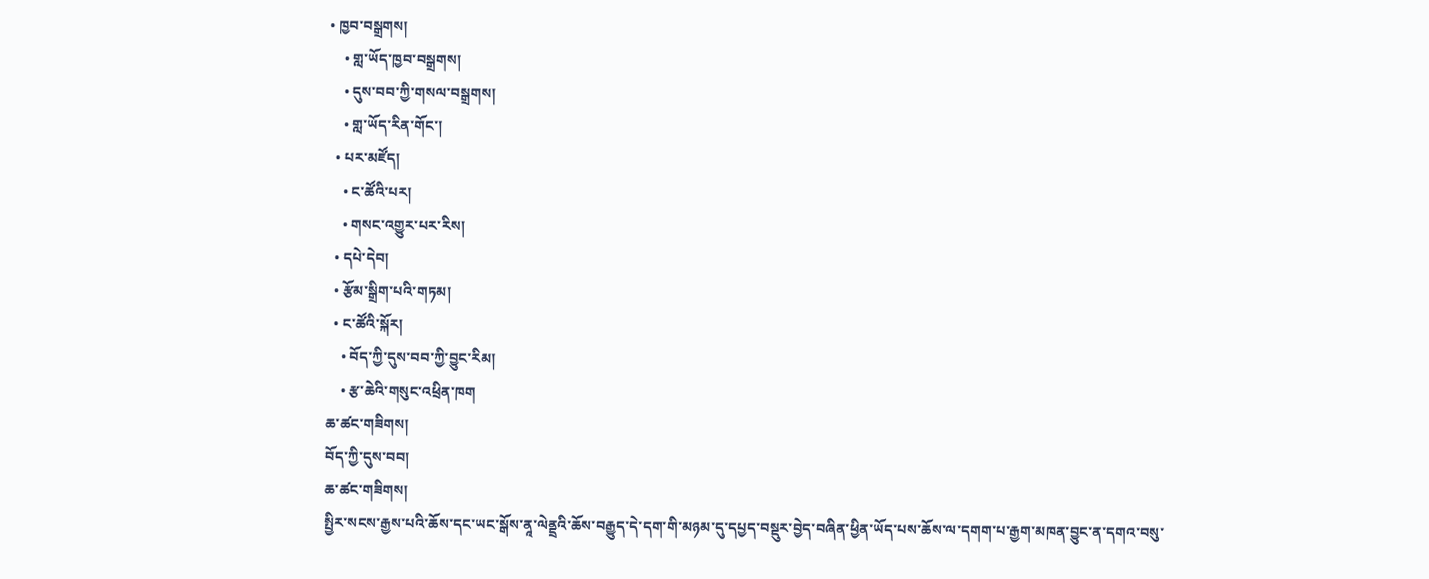• ཁྱབ་བསྒྲགས།
    • གླ་ཡོད་ཁྱབ་བསྒྲགས།
    • དུས་བབ་ཀྱི་གསལ་བསྒྲགས།
    • གླ་ཡོད་རིན་གོང་།
  • པར་མཛོད།
    • ང་ཚོའི་པར།
    • གསང་འགྱུར་པར་རིས།
  • དཔེ་དེབ།
  • རྩོམ་སྒྲིག་པའི་གཏམ།
  • ང་ཚོའི་སྐོར།
    • བོད་ཀྱི་དུས་བབ་ཀྱི་བྱུང་རིམ།
    • རྩ་ཆེའི་གསུང་འཕྲིན་ཁག
ཆ་ཚང་གཟིགས།
བོད་ཀྱི་དུས་བབ།
ཆ་ཚང་གཟིགས།
སྤྱིར་སངས་རྒྱས་པའི་ཆོས་དང་ཡང་སྒོས་ནཱ་ལེནྡྲའི་ཆོས་བརྒྱུད་དེ་དག་གི་མཉམ་དུ་དཔྱད་བསྡུར་བྱེད་བཞིན་ཕྱིན་ཡོད་པས་ཆོས་ལ་དགག་པ་རྒྱག་མཁན་བྱུང་ན་དགའ་བསུ་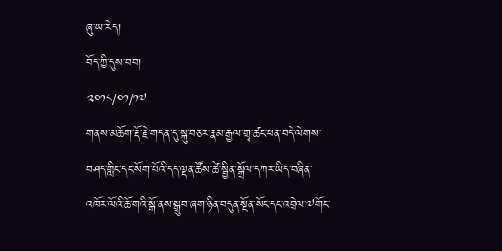ཞུ་ཡ་རེད།
བོད་ཀྱི་དུས་བབ།
༢༠༡༨/༠༡/༡༧
གནས་མཆོག་རྡོ་རྗེ་གདན་དུ་སྐུ་བཅར་རྣམ་རྒྱལ་གྲྭ་ཚང་ཕན་བདེ་ལེགས་བཤད་གླིང་དང་སོག་པོའི་དད་ལྡན་ཚོས་ཚེ་སྦྱིན་སྒྲོལ་དཀར་ཡིད་བཞིན་འཁོར་ལོའི་ཆོ་གའི་སྒོ་ནས་སྒྲུབ་ཞག་ཉིན་བདུན་སྔོན་སོང་དང་འབྲེལ་༧གོང་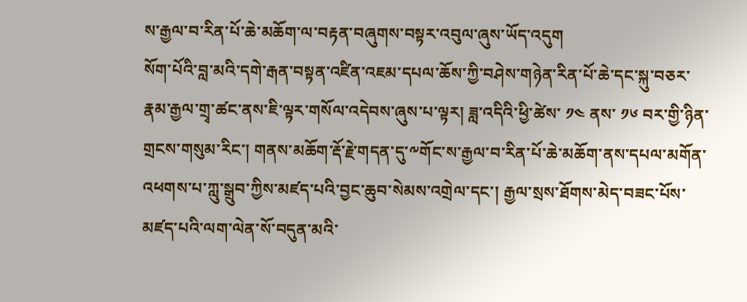ས་རྒྱལ་བ་རིན་པོ་ཆེ་མཆོག་ལ་བརྟན་བཞུགས་བསྟར་འབུལ་ཞུས་ཡོད་འདུག
སོག་པོའི་བླ་མའི་དགེ་རྒན་བསྟན་འཛིན་འཇམ་དཔལ་ཆོས་ཀྱི་བཤེས་གཉེན་རིན་པོ་ཆེ་དང་སྐུ་བཅར་རྣམ་རྒྱལ་གྲྭ་ཚང་ནས་ཇི་ལྟར་གསོལ་འདེབས་ཞུས་པ་ལྟར། ཟླ་འདིའི་ཕྱི་ཚེས་ ༡༤ ནས་ ༡༦ བར་གྱི་ཉིན་གྲངས་གསུམ་རིང་། གནས་མཆོག་རྡོ་རྗེ་གདན་དུ་༸གོང་ས་རྒྱལ་བ་རིན་པོ་ཆེ་མཆོག་ནས་དཔལ་མགོན་འཕགས་པ་ཀླུ་སྒྲུབ་ཀྱིས་མཛད་པའི་བྱང་ཆུབ་སེམས་འགྲེལ་དང་། རྒྱལ་སྲས་ཐོགས་མེད་བཟང་པོས་མཛད་པའི་ལག་ལེན་སོ་བདུན་མའི་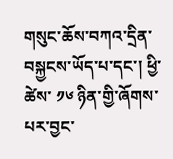གསུང་ཆོས་བཀའ་དྲིན་བསྐྱངས་ཡོད་པ་དང་། ཕྱི་ཚེས་ ༡༦ ཉིན་གྱི་ཞོགས་པར་བྱང་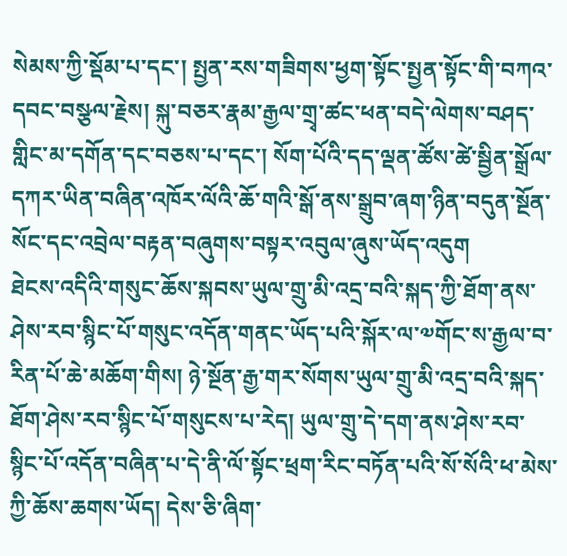སེམས་ཀྱི་སྡོམ་པ་དང་། སྤྱན་རས་གཟིགས་ཕྱག་སྟོང་སྤྱན་སྟོང་གི་བཀའ་དབང་བསྩལ་རྗེས། སྐུ་བཅར་རྣམ་རྒྱལ་གྲྭ་ཚང་ཕན་བདེ་ལེགས་བཤད་གླིང་མ་དགོན་དང་བཅས་པ་དང་། སོག་པོའི་དད་ལྡན་ཚོས་ཚེ་སྦྱིན་སྒྲོལ་དཀར་ཡིན་བཞིན་འཁོར་ལོའི་ཆོ་གའི་སྒོ་ནས་སྒྲུབ་ཞག་ཉིན་བདུན་སྔོན་སོང་དང་འབྲེལ་བརྟན་བཞུགས་བསྟར་འབུལ་ཞུས་ཡོད་འདུག
ཐེངས་འདིའི་གསུང་ཆོས་སྐབས་ཡུལ་གྲུ་མི་འདྲ་བའི་སྐད་ཀྱི་ཐོག་ནས་ཤེས་རབ་སྙིང་པོ་གསུང་འདོན་གནང་ཡོད་པའི་སྐོར་ལ་༧གོང་ས་རྒྱལ་བ་རིན་པོ་ཆེ་མཆོག་གིས། ཉེ་སྔོན་རྒྱ་གར་སོགས་ཡུལ་གྲུ་མི་འདྲ་བའི་སྐད་ཐོག་ཤེས་རབ་སྙིང་པོ་གསུངས་པ་རེད། ཡུལ་གྲུ་དེ་དག་ནས་ཤེས་རབ་སྙིང་པོ་འདོན་བཞིན་པ་དེ་ནི་ལོ་སྟོང་ཕྲག་རིང་བཏོན་པའི་སོ་སོའི་ཕ་མེས་ཀྱི་ཆོས་ཆགས་ཡོད། དེས་ཅི་ཞིག་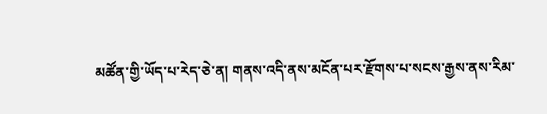མཚོན་གྱི་ཡོད་པ་རེད་ཅེ་ན། གནས་འདི་ནས་མངོན་པར་རྫོགས་པ་སངས་རྒྱས་ནས་རིམ་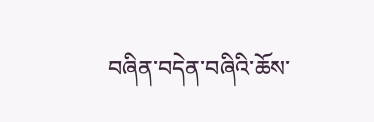བཞིན་བདེན་བཞིའི་ཆོས་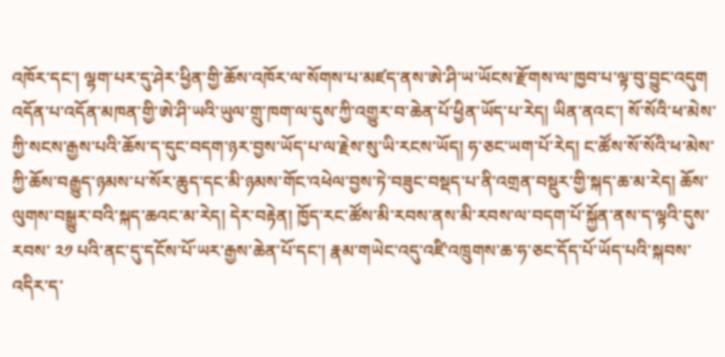འཁོར་དང་། ལྷག་པར་དུ་ཤེར་ཕྱིན་གྱི་ཆོས་འཁོར་ལ་སོགས་པ་མཛད་ནས་ཨེ་ཤི་ཡ་ཡོངས་རྫོགས་ལ་ཁྱབ་པ་ལྟ་བུ་བྱུང་འདུག འདོན་པ་འདོན་མཁན་གྱི་ཨེ་ཤི་ཡའི་ཡུལ་གྲུ་ཁག་ལ་དུས་ཀྱི་འགྱུར་བ་ཆེན་པོ་ཕྱིན་ཡོད་པ་རེད། ཡིན་ནའང་། སོ་སོའི་ཕ་མེས་ཀྱི་སངས་རྒྱས་པའི་ཆོས་ད་དུང་བདག་ཉར་བྱས་ཡོད་པ་ལ་རྗེས་སུ་ཡི་རངས་ཡོད། ཧ་ཅང་ཡག་པོ་རེད། ང་ཚོས་སོ་སོའི་ཕ་མེས་ཀྱི་ཆོས་བརྒྱུད་ཉམས་པ་སོར་ཆུད་དང་མི་ཉམས་གོང་འཕེལ་བྱས་ཏེ་བཟུང་བསྡད་པ་ནི་འགྲན་བསྡུར་གྱི་སྐད་ཆ་མ་རེད། ཆོས་ལུགས་བསྒྱུར་བའི་སྐད་ཆའང་མ་རེད། དེར་བརྟེན། ཁྱོད་རང་ཚོས་མི་རབས་ནས་མི་རབས་ལ་བདག་པོ་སྐྱོན་ནས་ད་ལྟའི་དུས་རབས་ ༢༡ པའི་ནང་དུ་དངོས་པོ་ཡར་རྒྱས་ཆེན་པོ་དང་། རྣམ་གཡེང་འདུ་འཛི་འཁྲུགས་ཆ་ཧ་ཅང་དོད་པོ་ཡོད་པའི་སྐབས་འདིར་ད་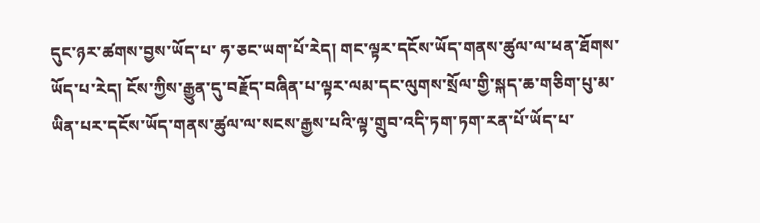དུང་ཉར་ཚགས་བྱས་ཡོད་པ་ ཧ་ཅང་ཡག་པོ་རེད། གང་ལྟར་དངོས་ཡོད་གནས་ཚུལ་ལ་ཕན་ཐོགས་ཡོད་པ་རེད། ངོས་ཀྱིས་རྒྱུན་དུ་བརྗོད་བཞིན་པ་ལྟར་ལམ་དང་ལུགས་སྲོལ་གྱི་སྐད་ཆ་གཅིག་པུ་མ་ཡིན་པར་དངོས་ཡོད་གནས་ཚུལ་ལ་སངས་རྒྱས་པའི་ལྟ་གྲུབ་འདི་ཏག་ཏག་རན་པོ་ཡོད་པ་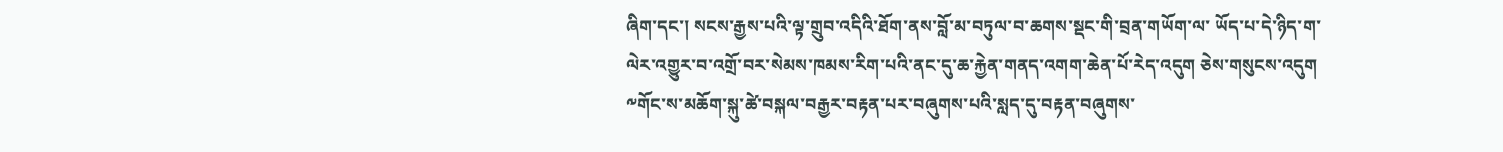ཞིག་དང་། སངས་རྒྱས་པའི་ལྟ་གྲུབ་འདིའི་ཐོག་ནས་བློ་མ་བཏུལ་བ་ཆགས་སྡང་གི་བྲན་གཡོག་ལ་ ཡོད་པ་དེ་ཉིད་ག་ལེར་འགྱུར་བ་འགྲོ་བར་སེམས་ཁམས་རིག་པའི་ནང་དུ་ཆ་རྐྱེན་གནད་འགག་ཆེན་པོ་རེད་འདུག ཅེས་གསུངས་འདུག
༸གོང་ས་མཆོག་སྐུ་ཚེ་བསྐལ་བརྒྱར་བརྟན་པར་བཞུགས་པའི་སླད་དུ་བརྟན་བཞུགས་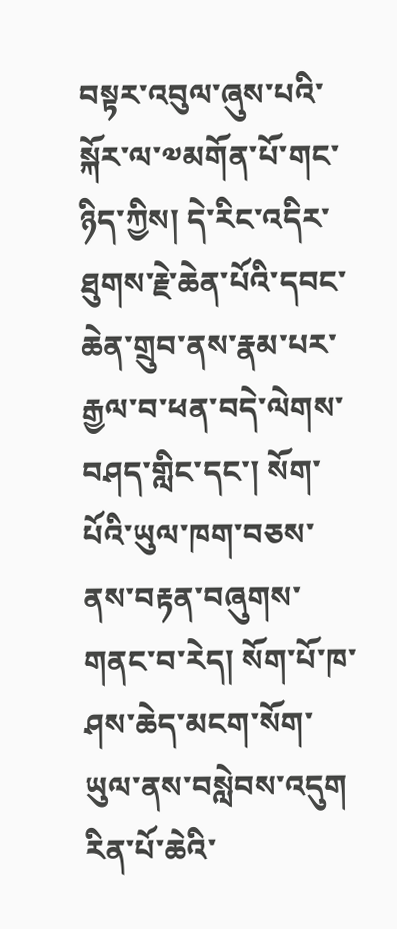བསྟར་འབུལ་ཞུས་པའི་སྐོར་ལ་༧མགོན་པོ་གང་ཉིད་ཀྱིས། དེ་རིང་འདིར་ཐུགས་རྗེ་ཆེན་པོའི་དབང་ཆེན་གྲུབ་ནས་རྣམ་པར་རྒྱལ་བ་ཕན་བདེ་ལེགས་བཤད་གླིང་དང་། སོག་པོའི་ཡུལ་ཁག་བཅས་ནས་བརྟན་བཞུགས་གནང་བ་རེད། སོག་པོ་ཁ་ཤས་ཆེད་མངག་སོག་ཡུལ་ནས་བསླེབས་འདུག རིན་པོ་ཆེའི་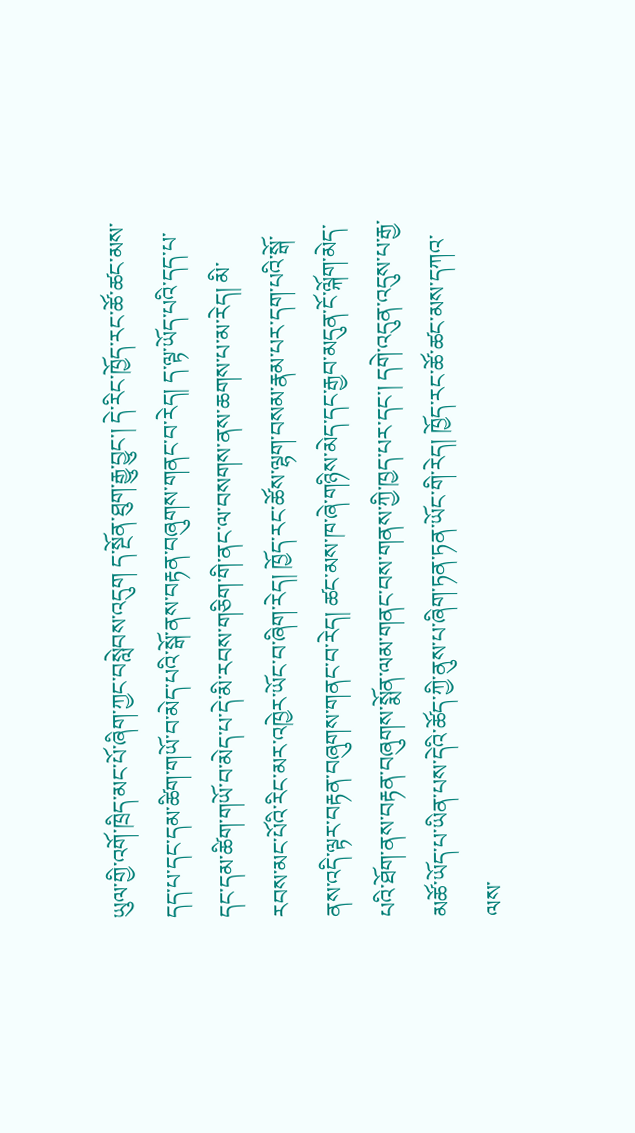ཡུལ་གྱི་འགོ་ཁྲིད་མང་པོ་ཞིག་ཀྱང་བསླེབས་འདུག ད་སྔོན་ཐུག་རྒྱུ་བྱུང་། དེ་རིང་ཁྱོད་རང་ཚོ་ཚང་མས་དད་པ་དང་དམ་ཚིག་གཡོ་བ་མེད་པའི་སྒོ་ནས་བརྟན་བཞུགས་གནང་བ་རེད། ད་ལྟ་ཡོད་པའི་དད་པ་དང་དམ་ཚིག་གཡོ་བ་མེད་པ་དེ་མི་རབས་གཅིག་གི་ནང་ལ་བསགས་ནས་ཆགས་པ་མ་རེད། མི་རབས་མང་པོའི་རིང་མར་འཁྱེར་ཡོང་བ་ཞིག་རེད། ཁྱོད་རང་ཚོས་ལྷག་བསམ་རྣམ་པར་དག་པའི་སྒོ་ནས་འདི་ལྟར་བརྟན་བཞུགས་གནང་བ་རེད། ཚང་མས་ཁ་ཞེ་གཉིས་མེད་དང་རྒྱབ་མདུན་ངོ་ལྐོག་མེད་པའི་ཐོག་ནས་བརྟན་བཞུགས་སྨོན་ལམ་གནང་བས་གནས་ཀྱི་ཁྱད་པར་དང་། དགེ་འདུན་འདུས་པ་རྒྱ་མཚོ་ཡོད་པ་ཡིན་པས་དེའི་ཚོད་ཀྱི་ནུས་པ་ཞིག་ཏན་ཏན་ཡོང་གི་རེད། ཁྱོད་རང་ཚོ་ཚང་མས་དཀའ་ལས་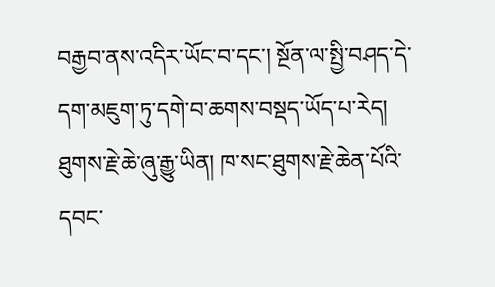བརྒྱབ་ནས་འདིར་ཡོང་བ་དང་། སྔོན་ལ་སྤྱི་བཤད་དེ་དག་མཇུག་ཏུ་དགེ་བ་ཆགས་བསྡད་ཡོད་པ་རེད། ཐུགས་རྗེ་ཆེ་ཞུ་རྒྱུ་ཡིན། ཁ་སང་ཐུགས་རྗེ་ཆེན་པོའི་དབང་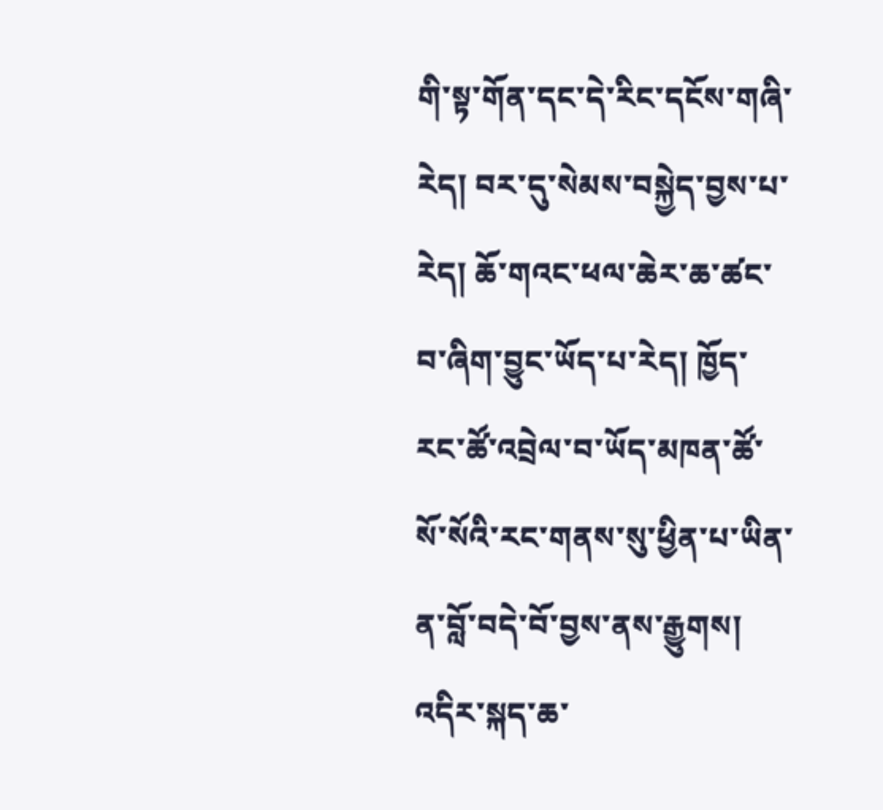གི་སྟ་གོན་དང་དེ་རིང་དངོས་གཞི་རེད། བར་དུ་སེམས་བསྐྱེད་བྱས་པ་རེད། ཆོ་གའང་ཕལ་ཆེར་ཆ་ཚང་བ་ཞིག་བྱུང་ཡོད་པ་རེད། ཁྱོད་རང་ཚོ་འབྲེལ་བ་ཡོད་མཁན་ཚོ་སོ་སོའི་རང་གནས་སུ་ཕྱིན་པ་ཡིན་ན་བློ་བདེ་བོ་བྱས་ནས་རྒྱུགས། འདིར་སྐད་ཆ་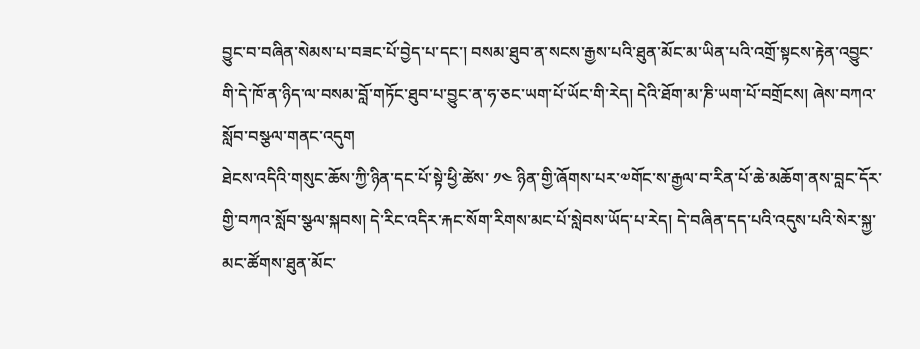བྱུང་བ་བཞིན་སེམས་པ་བཟང་པོ་བྱེད་པ་དང་། བསམ་ཐུབ་ན་སངས་རྒྱས་པའི་ཐུན་མོང་མ་ཡིན་པའི་འགྲོ་སྟངས་རྟེན་འབྱུང་གི་དེ་ཁོ་ན་ཉིད་ལ་བསམ་བློ་གཏོང་ཐུབ་པ་བྱུང་ན་ཧ་ཅང་ཡག་པོ་ཡོང་གི་རེད། དེའི་ཐོག་མ་ཎི་ཡག་པོ་བགྲོངས། ཞེས་བཀའ་སློབ་བསྩལ་གནང་འདུག
ཐེངས་འདིའི་གསུང་ཆོས་ཀྱི་ཉིན་དང་པོ་སྟེ་ཕྱི་ཚེས་ ༡༤ ཉིན་གྱི་ཞོགས་པར་༧གོང་ས་རྒྱལ་བ་རིན་པོ་ཆེ་མཆོག་ནས་བླང་དོར་གྱི་བཀའ་སློབ་སྩལ་སྐབས། དེ་རིང་འདིར་རྐང་སོག་རིགས་མང་པོ་སླེབས་ཡོད་པ་རེད། དེ་བཞིན་དད་པའི་འདུས་པའི་སེར་སྐྱ་མང་ཚོགས་ཐུན་མོང་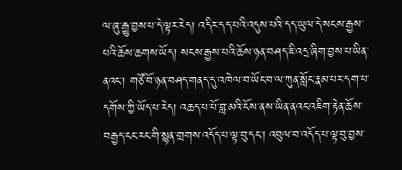ལ་ཞུ་རྒྱུ་བྱས་པ་དེ་ལྟར་རེད། འདིར་དད་པའི་འདུས་པའི་དད་ཡུལ་དེ་སངས་རྒྱས་པའི་ཆོས་ཆགས་ཡོད། སངས་རྒྱས་པའི་ཆོས་ཉན་བཤད་ཇི་འདྲ་ཞིག་བྱས་པ་ཡིན་ནའང་། གཙོ་བོ་ཉན་བཤད་གནད་དུ་འཁེལ་བ་ཡོང་བ་ལ་ཀུན་སློང་རྣམ་པར་དག་པ་དགོས་ཀྱི་ཡོད་པ་རེད། འཆད་པ་པོ་བླ་མའི་ངོས་ནས་ཡིན་ནའང་འཇིག་རྟེན་ཆོས་བརྒྱད་ངང་རང་གི་སྙན་གྲགས་འདོད་པ་ལྟ་བུ་དང་། འབུལ་བ་འདོད་པ་ལྟ་བུ་བྱས་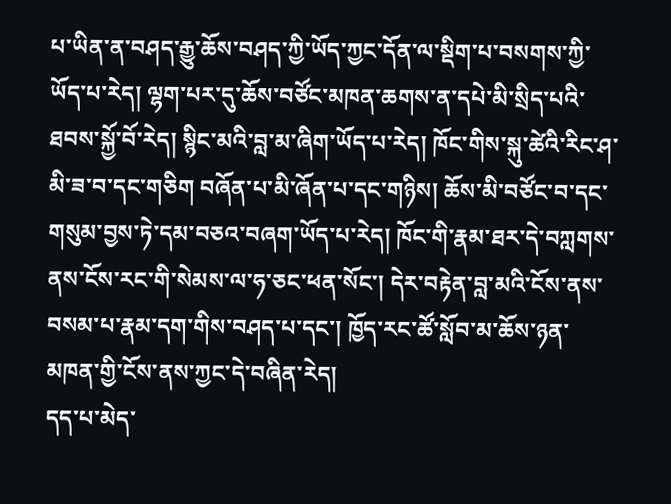པ་ཡིན་ན་བཤད་རྒྱུ་ཆོས་བཤད་ཀྱི་ཡོད་ཀྱང་དོན་ལ་སྡིག་པ་བསགས་ཀྱི་ཡོད་པ་རེད། ལྷག་པར་དུ་ཆོས་བཙོང་མཁན་ཆགས་ན་དཔེ་མི་སྲིད་པའི་ཐབས་སྐྱོ་བོ་རེད། སྙིང་མའི་བླ་མ་ཞིག་ཡོད་པ་རེད། ཁོང་གིས་སྐུ་ཚེའི་རིང་ཤ་མི་ཟ་བ་དང་གཅིག བཞོན་པ་མི་ཞོན་པ་དང་གཉིས། ཆོས་མི་བཙོང་བ་དང་གསུམ་བྱས་ཏེ་དམ་བཅའ་བཞག་ཡོད་པ་རེད། ཁོང་གི་རྣམ་ཐར་དེ་བཀླགས་ནས་ངོས་རང་གི་སེམས་ལ་ཧ་ཅང་ཕན་སོང་། དེར་བརྟེན་བླ་མའི་ངོས་ནས་བསམ་པ་རྣམ་དག་གིས་བཤད་པ་དང་། ཁྱོད་རང་ཚོ་སློབ་མ་ཆོས་ཉན་མཁན་གྱི་ངོས་ནས་ཀྱང་དེ་བཞིན་རེད།
དད་པ་མེད་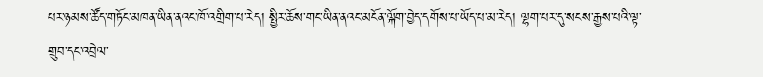པར་ཉམས་ཚོད་གཏོང་མཁན་ཡིན་ནའང་ཁོ་འགྲིག་པ་རེད། སྤྱིར་ཆོས་གང་ཡིན་ནའང་མངོན་ལྐོག་བྱེད་དགོས་པ་ཡོད་པ་མ་རེད། ལྷག་པར་དུ་སངས་རྒྱས་པའི་ལྟ་གྲུབ་དང་འབྲེལ་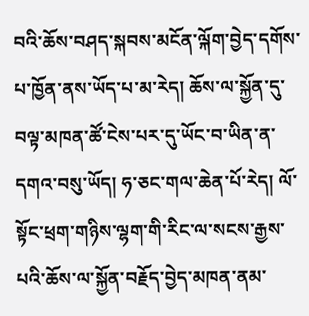བའི་ཆོས་བཤད་སྐབས་མངོན་ལྐོག་བྱེད་དགོས་པ་ཁྱོན་ནས་ཡོད་པ་མ་རེད། ཆོས་ལ་སྐྱོན་དུ་བལྟ་མཁན་ཚོ་ངེས་པར་དུ་ཡོང་བ་ཡིན་ན་དགའ་བསུ་ཡོད། ཧ་ཅང་གལ་ཆེན་པོ་རེད། ལོ་སྟོང་ཕྲག་གཉིས་ལྷག་གི་རིང་ལ་སངས་རྒྱས་པའི་ཆོས་ལ་སྐྱོན་བརྗོད་བྱེད་མཁན་ནམ་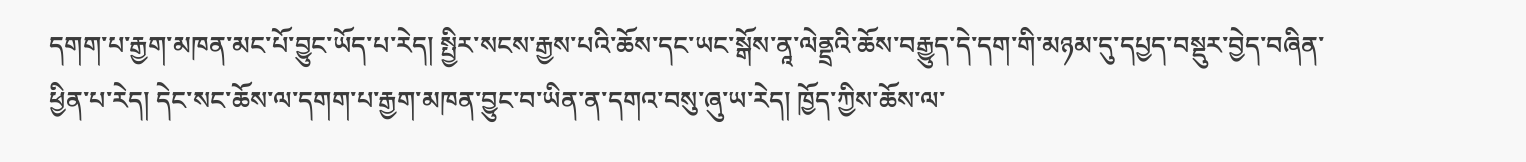དགག་པ་རྒྱག་མཁན་མང་པོ་བྱུང་ཡོད་པ་རེད། སྤྱིར་སངས་རྒྱས་པའི་ཆོས་དང་ཡང་སྒོས་ནཱ་ལེནྡྲའི་ཆོས་བརྒྱུད་དེ་དག་གི་མཉམ་དུ་དཔྱད་བསྡུར་བྱེད་བཞིན་ཕྱིན་པ་རེད། དེང་སང་ཆོས་ལ་དགག་པ་རྒྱག་མཁན་བྱུང་བ་ཡིན་ན་དགའ་བསུ་ཞུ་ཡ་རེད། ཁྱོད་ཀྱིས་ཆོས་ལ་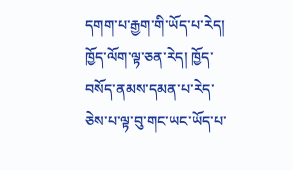དགག་པ་རྒྱག་གི་ཡོད་པ་རེད། ཁྱོད་ལོག་ལྟ་ཅན་རེད། ཁྱོད་བསོད་ནམས་དམན་པ་རེད་ཅེས་པ་ལྟ་བུ་གང་ཡང་ཡོད་པ་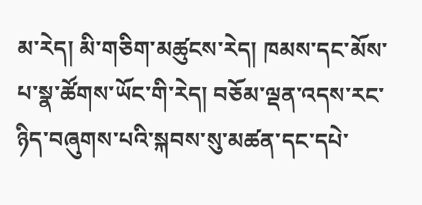མ་རེད། མི་གཅིག་མཚུངས་རེད། ཁམས་དང་མོས་པ་སྣ་ཚོགས་ཡོང་གི་རེད། བཅོམ་ལྡན་འདས་རང་ཉིད་བཞུགས་པའི་སྐབས་སུ་མཚན་དང་དཔེ་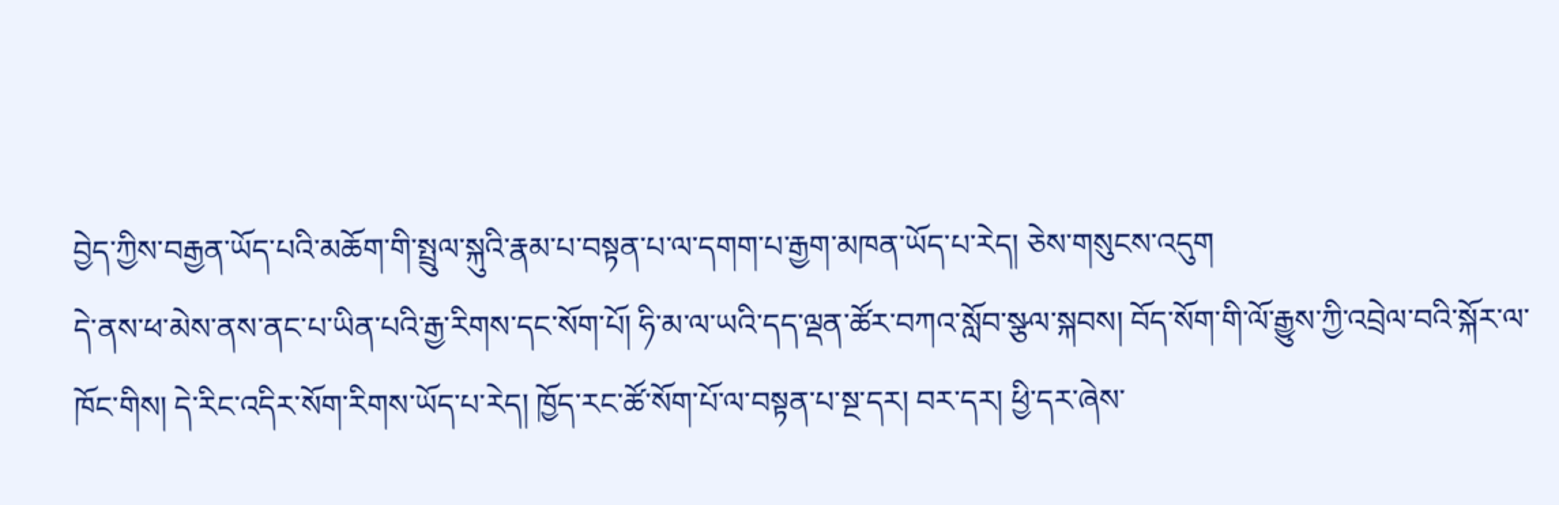བྱེད་ཀྱིས་བརྒྱན་ཡོད་པའི་མཆོག་གི་སྤྲུལ་སྐུའི་རྣམ་པ་བསྟན་པ་ལ་དགག་པ་རྒྱག་མཁན་ཡོད་པ་རེད། ཅེས་གསུངས་འདུག
དེ་ནས་ཕ་མེས་ནས་ནང་པ་ཡིན་པའི་རྒྱ་རིགས་དང་སོག་པོ། ཧི་མ་ལ་ཡའི་དད་ལྡན་ཚོར་བཀའ་སློབ་སྩལ་སྐབས། བོད་སོག་གི་ལོ་རྒྱུས་ཀྱི་འབྲེལ་བའི་སྐོར་ལ་ཁོང་གིས། དེ་རིང་འདིར་སོག་རིགས་ཡོད་པ་རེད། ཁྱོད་རང་ཚོ་སོག་པོ་ལ་བསྟན་པ་སྔ་དར། བར་དར། ཕྱི་དར་ཞེས་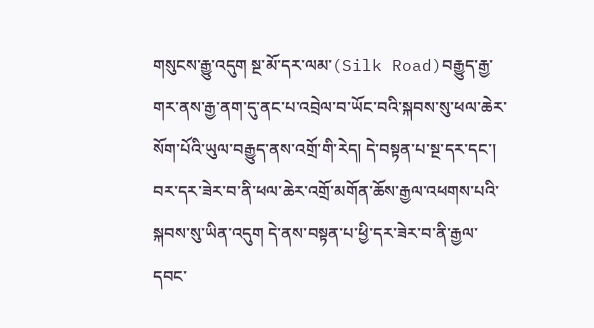གསུངས་རྒྱུ་འདུག སྔ་མོ་དར་ལམ་(Silk Road)བརྒྱུད་རྒྱ་གར་ནས་རྒྱ་ནག་དུ་ནང་པ་འབྲེལ་བ་ཡོང་བའི་སྐབས་སུ་ཕལ་ཆེར་སོག་པོའི་ཡུལ་བརྒྱུད་ནས་འགྲོ་གི་རེད། དེ་བསྟན་པ་སྔ་དར་དང་། བར་དར་ཟེར་བ་ནི་ཕལ་ཆེར་འགྲོ་མགོན་ཆོས་རྒྱལ་འཕགས་པའི་སྐབས་སུ་ཡིན་འདུག དེ་ནས་བསྟན་པ་ཕྱི་དར་ཟེར་བ་ནི་རྒྱལ་དབང་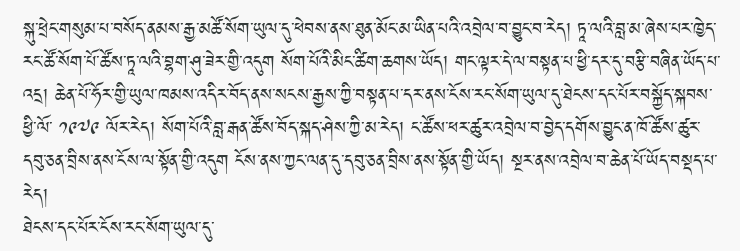སྐུ་ཕྲེང་གསུམ་པ་བསོད་ནམས་རྒྱ་མཚོ་སོག་ཡུལ་དུ་ཕེབས་ནས་ཐུན་མོང་མ་ཡིན་པའི་འབྲེལ་བ་བྱུང་བ་རེད། ཏཱ་ལའི་བླ་མ་ཞེས་པར་ཁྱེད་རང་ཚོ་སོག་པོ་ཚོས་ཏཱ་ལའི་བྷག་ཤུ་ཟེར་གྱི་འདུག སོག་པོའི་མིང་ཚིག་ཆགས་ཡོད། གང་ལྟར་དེ་ལ་བསྟན་པ་ཕྱི་དར་དུ་བརྩི་བཞིན་ཡོད་པ་འདྲ། ཆེན་པོ་ཧོར་གྱི་ཡུལ་ཁམས་འདིར་བོད་ནས་སངས་རྒྱས་ཀྱི་བསྟན་པ་དར་ནས་ངོས་རང་སོག་ཡུལ་དུ་ཐེངས་དང་པོར་བསྐྱོད་སྐབས་ཕྱི་ལོ་ ༡༩༧༩ ལོར་རེད། སོག་པོའི་བླ་རྒན་ཚོས་བོད་སྐད་ཤེས་ཀྱི་མ་རེད། ང་ཚོས་ཕར་ཚུར་འབྲེལ་བ་བྱེད་དགོས་བྱུང་ན་ཁོ་ཚོས་ཚུར་དབུ་ཅན་བྲིས་ནས་ངོས་ལ་སྟོན་གྱི་འདུག ངོས་ནས་ཀྱང་ལན་དུ་དབུ་ཅན་བྲིས་ནས་སྟོན་གྱི་ཡོད། སྔར་ནས་འབྲེལ་བ་ཆེན་པོ་ཡོད་བསྡད་པ་རེད།
ཐེངས་དང་པོར་ངོས་རང་སོག་ཡུལ་དུ་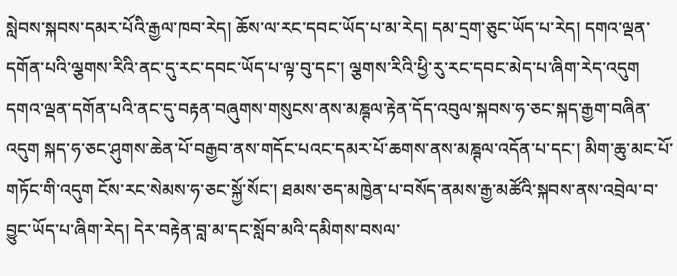སླེབས་སྐབས་དམར་པོའི་རྒྱལ་ཁབ་རེད། ཆོས་ལ་རང་དབང་ཡོད་པ་མ་རེད། དམ་དྲག་ཅུང་ཡོད་པ་རེད། དགའ་ལྡན་དགོན་པའི་ལྕགས་རིའི་ནང་དུ་རང་དབང་ཡོད་པ་ལྟ་བུ་དང་། ལྕགས་རིའི་ཕྱི་རུ་རང་དབང་མེད་པ་ཞིག་རེད་འདུག དགའ་ལྡན་དགོན་པའི་ནང་དུ་བརྟན་བཞུགས་གསུངས་ནས་མཎྚལ་རྟེན་དོད་འབུལ་སྐབས་ཧ་ཅང་སྐད་རྒྱག་བཞིན་འདུག སྐད་ཧ་ཅང་ཤུགས་ཆེན་པོ་བརྒྱབ་ནས་གདོང་པའང་དམར་པོ་ཆགས་ནས་མཎྚལ་འདོན་པ་དང་། མིག་ཆུ་མང་པོ་གཏོང་གི་འདུག ངོས་རང་སེམས་ཧ་ཅང་སྐྱོ་སོང་། ཐམས་ཅད་མཁྱེན་པ་བསོད་ནམས་རྒྱ་མཚོའི་སྐབས་ནས་འབྲེལ་བ་བྱུང་ཡོད་པ་ཞིག་རེད། དེར་བརྟེན་བླ་མ་དང་སློབ་མའི་དམིགས་བསལ་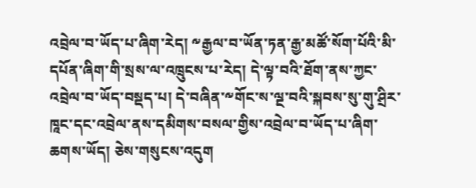འབྲེལ་བ་ཡོད་པ་ཞིག་རེད། ༸རྒྱལ་བ་ཡོན་ཏན་རྒྱ་མཚོ་སོག་པོའི་མི་དཔོན་ཞིག་གི་སྲས་ལ་འཁྲུངས་པ་རེད། དེ་ལྟ་བའི་ཐོག་ནས་ཀྱང་འབྲེལ་བ་ཡོད་བསྡད་པ། དེ་བཞིན་༸གོང་ས་ལྔ་བའི་སྐབས་སུ་གུ་ཤྲིར་ཁཱང་དང་འབྲེལ་ནས་དམིགས་བསལ་གྱིས་འབྲེལ་བ་ཡོད་པ་ཞིག་ཆགས་ཡོད། ཅེས་གསུངས་འདུག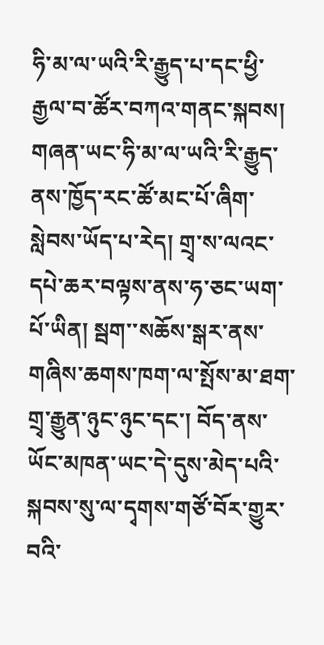ཧི་མ་ལ་ཡའི་རི་རྒྱུད་པ་དང་ཕྱི་རྒྱལ་བ་ཚོར་བཀའ་གནང་སྐབས། གཞན་ཡང་ཧི་མ་ལ་ཡའི་རི་རྒྱུད་ནས་ཁྱོད་རང་ཚོ་མང་པོ་ཞིག་སླེབས་ཡོད་པ་རེད། གྲྭ་ས་ལའང་དཔེ་ཆར་བལྟས་ནས་ཧ་ཅང་ཡག་པོ་ཡིན། སྦག་་སཆོས་སྒར་ནས་གཞིས་ཆགས་ཁག་ལ་སྤོས་མ་ཐག་གྲྭ་རྒྱུན་ཉུང་ཉུང་དང་། བོད་ནས་ཡོང་མཁན་ཡང་དེ་དུས་མེད་པའི་སྐབས་སུ་ལ་དྭགས་གཙོ་བོར་གྱུར་བའི་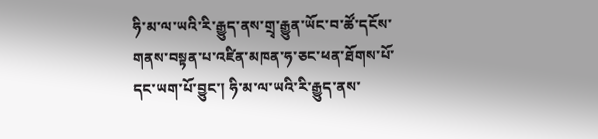ཧི་མ་ལ་ཡའི་རི་རྒྱུད་ནས་གྲྭ་རྒྱུན་ཡོང་བ་ཚོ་དངོས་གནས་བསྟན་པ་འཛིན་མཁན་ཧ་ཅང་ཕན་ཐོགས་པོ་དང་ཡག་པོ་བྱུང་། ཧི་མ་ལ་ཡའི་རི་རྒྱུད་ནས་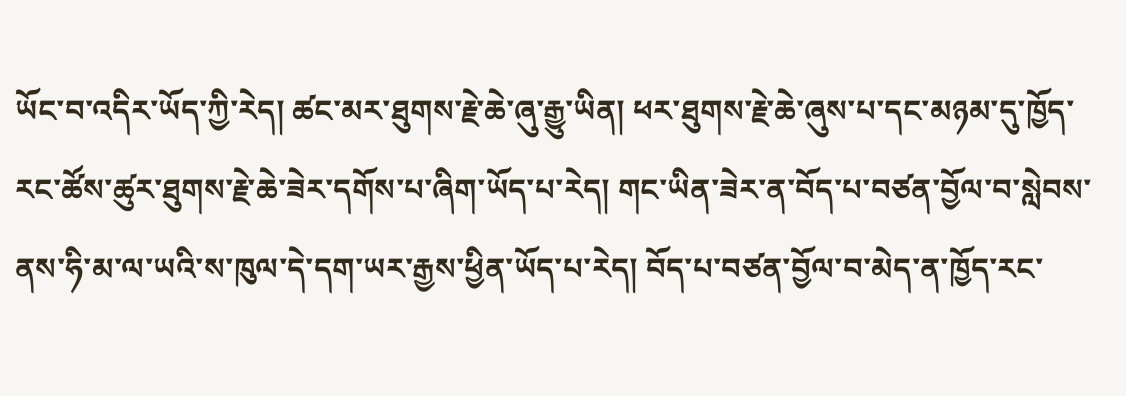ཡོང་བ་འདིར་ཡོད་ཀྱི་རེད། ཚང་མར་ཐུགས་རྗེ་ཆེ་ཞུ་རྒྱུ་ཡིན། ཕར་ཐུགས་རྗེ་ཆེ་ཞུས་པ་དང་མཉམ་དུ་ཁྱོད་རང་ཚོས་ཚུར་ཐུགས་རྗེ་ཆེ་ཟེར་དགོས་པ་ཞིག་ཡོད་པ་རེད། གང་ཡིན་ཟེར་ན་བོད་པ་བཙན་བྱོལ་བ་སླེབས་ནས་ཧི་མ་ལ་ཡའི་ས་ཁུལ་དེ་དག་ཡར་རྒྱས་ཕྱིན་ཡོད་པ་རེད། བོད་པ་བཙན་བྱོལ་བ་མེད་ན་ཁྱོད་རང་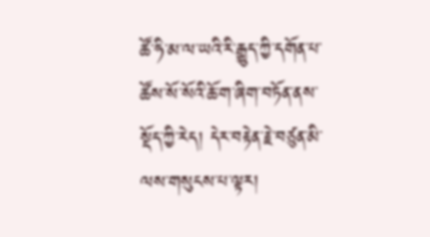ཚོ་ཧི་མ་ལ་ཡའི་རི་རྒྱུད་ཀྱི་དགོན་པ་ཚོས་སོ་སོའི་ཆོ་ག་ཞིག་བཏོན་ནས་སྡོད་ཀྱི་རེད། དེར་བརྟེན་རྗེ་བཙུན་མི་ལས་གསུངས་པ་ལྟར།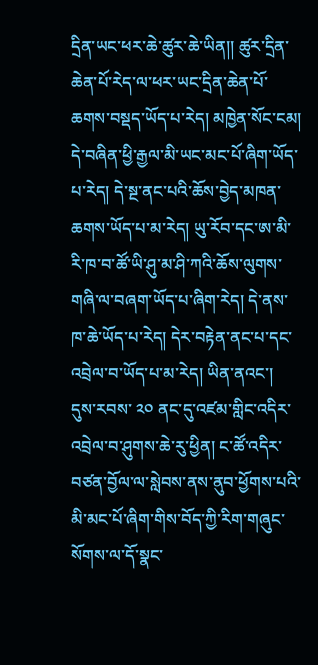དྲིན་ཡང་ཕར་ཆེ་ཚུར་ཆེ་ཡིན།། ཚུར་དྲིན་ཆེན་པོ་རེད་ལ་ཕར་ཡང་དྲིན་ཆེན་པོ་ཆགས་བསྡད་ཡོད་པ་རེད། མཁྱེན་སོང་ངམ།
དེ་བཞིན་ཕྱི་རྒྱལ་མི་ཡང་མང་པོ་ཞིག་ཡོད་པ་རེད། དེ་སྔ་ནང་པའི་ཆོས་བྱེད་མཁན་ཆགས་ཡོད་པ་མ་རེད། ཡུ་རོབ་དང་ཨ་མི་རི་ཁ་བ་ཚོ་ཡི་ཤུ་མ་ཤི་ཀའི་ཆོས་ལུགས་གཞི་ལ་བཞག་ཡོད་པ་ཞིག་རེད། དེ་ནས་ཁ་ཆེ་ཡོད་པ་རེད། དེར་བརྟེན་ནང་པ་དང་འབྲེལ་བ་ཡོད་པ་མ་རེད། ཡིན་ནའང་། དུས་རབས་ ༢༠ ནང་དུ་འཛམ་གླིང་འདིར་འབྲེལ་བ་ཤུགས་ཆེ་རུ་ཕྱིན། ང་ཚོ་འདིར་བཙན་བྱོལ་ལ་སླེབས་ནས་ནུབ་ཕྱོགས་པའི་མི་མང་པོ་ཞིག་གིས་བོད་ཀྱི་རིག་གཞུང་སོགས་ལ་དོ་སྣང་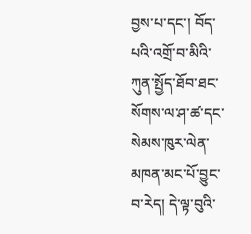བྱས་པ་དང་། བོད་པའི་འགྲོ་བ་མིའི་ཀུན་སྤྱོད་ཐོབ་ཐང་སོགས་ལ་ཤ་ཚ་དང་སེམས་ཁུར་ལེན་མཁན་མང་པོ་བྱུང་བ་རེད། དེ་ལྟ་བུའི་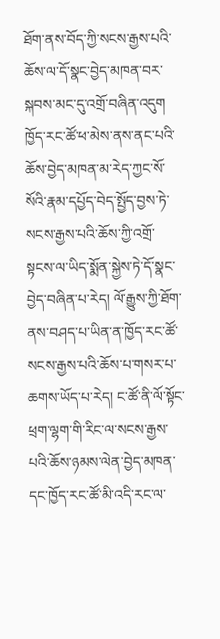ཐོག་ནས་བོད་ཀྱི་སངས་རྒྱས་པའི་ཆོས་ལ་དོ་སྣང་བྱེད་མཁན་བར་སྐབས་མང་དུ་འགྲོ་བཞིན་འདུག ཁྱོད་རང་ཚོ་ཕ་མེས་ནས་ནང་པའི་ཆོས་བྱེད་མཁན་མ་རེད་ཀྱང་སོ་སོའི་རྣམ་དཔྱོད་བེད་སྤྱོད་བྱས་ཏེ་སངས་རྒྱས་པའི་ཆོས་ཀྱི་འགྲོ་སྟངས་ལ་ཡིད་སྨོན་སྐྱེས་ཏེ་དོ་སྣང་བྱེད་བཞིན་པ་རེད། ལོ་རྒྱུས་ཀྱི་ཐོག་ནས་བཤད་པ་ཡིན་ན་ཁྱོད་རང་ཚོ་སངས་རྒྱས་པའི་ཆོས་པ་གསར་པ་ཆགས་ཡོད་པ་རེད། ང་ཚོ་ནི་ལོ་སྟོང་ཕྲག་ལྷག་གི་རིང་ལ་སངས་རྒྱས་པའི་ཆོས་ཉམས་ལེན་བྱེད་མཁན་དང་ཁྱོད་རང་ཚོ་མི་འདི་རང་ལ་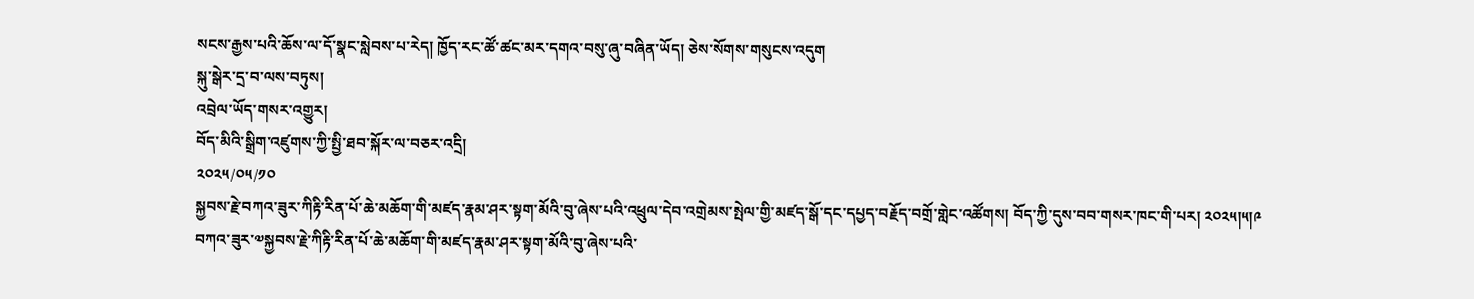སངས་རྒྱས་པའི་ཆོས་ལ་དོ་སྣང་སླེབས་པ་རེད། ཁྱོད་རང་ཚོ་ཚང་མར་དགའ་བསུ་ཞུ་བཞིན་ཡོད། ཅེས་སོགས་གསུངས་འདུག
སྐུ་སྒེར་དྲ་བ་ལས་བཏུས།
འབྲེལ་ཡོད་གསར་འགྱུར།
བོད་མིའི་སྒྲིག་འཛུགས་ཀྱི་སྤྱི་ཐབ་སྐོར་ལ་བཅར་འདྲི།
༢༠༢༥/༠༥/༡༠
སྐྱབས་རྗེ་བཀའ་ཟུར་ཀིརྟི་རིན་པོ་ཆེ་མཆོག་གི་མཛད་རྣམ་ཤར་སྟག་མོའི་བུ་ཞེས་པའི་འཕྲུལ་དེབ་འགྲེམས་སྤེལ་གྱི་མཛད་སྒོ་དང་དཔྱད་བརྗོད་བགྲོ་གླེང་འཚོགས། བོད་ཀྱི་དུས་བབ་གསར་ཁང་གི་པར། ༢༠༢༥།༥།༩
བཀའ་ཟུར་༧སྐྱབས་རྗེ་ཀིརྟི་རིན་པོ་ཆེ་མཆོག་གི་མཛད་རྣམ་ཤར་སྟག་མོའི་བུ་ཞེས་པའི་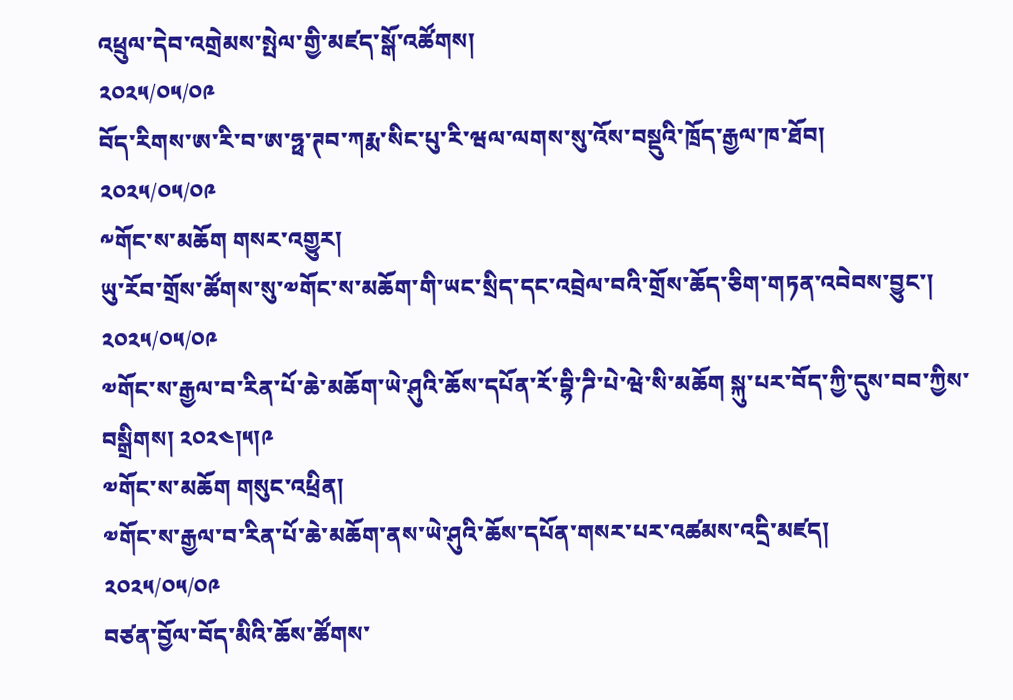འཕྲུལ་དེབ་འགྲེམས་སྤེལ་གྱི་མཛད་སྒོ་འཚོགས།
༢༠༢༥/༠༥/༠༩
བོད་རིགས་ཨ་རི་བ་ཨ་ཧྥ་ཊབ་ཀརྨ་སིང་པུ་རི་ཝལ་ལགས་སུ་འོས་བསྡུའི་ཁྲོད་རྒྱལ་ཁ་ཐོབ།
༢༠༢༥/༠༥/༠༩
༸གོང་ས་མཆོག གསར་འགྱུར།
ཡུ་རོབ་གྲོས་ཚོགས་སུ་༧གོང་ས་མཆོག་གི་ཡང་སྲིད་དང་འབྲེལ་བའི་གྲོས་ཆོད་ཅིག་གཏན་འབེབས་བྱུང་།
༢༠༢༥/༠༥/༠༩
༧གོང་ས་རྒྱལ་བ་རིན་པོ་ཆེ་མཆོག་ཡེ་ཤུའི་ཆོས་དཔོན་རོ་བྷི་ཌི་པེ་ཝེ་སི་མཆོག སྐུ་པར་བོད་ཀྱི་དུས་བབ་ཀྱིས་བསྒྲིགས། ༢༠༢༤།༥།༩
༧གོང་ས་མཆོག གསུང་འཕྲིན།
༧གོང་ས་རྒྱལ་བ་རིན་པོ་ཆེ་མཆོག་ནས་ཡེ་ཤུའི་ཆོས་དཔོན་གསར་པར་འཚམས་འདྲི་མཛད།
༢༠༢༥/༠༥/༠༩
བཙན་བྱོལ་བོད་མིའི་ཆོས་ཚོགས་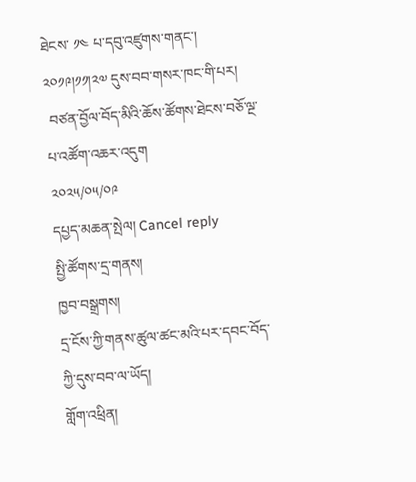ཐེངས་ ༡༤ པ་དབུ་འཛུགས་གནང་། ༢༠༡༩།༡༡།༢༧ དུས་བབ་གསར་ཁང་གི་པར།
 བཙན་བྱོལ་བོད་མིའི་ཆོས་ཚོགས་ཐེངས་བཅོ་ལྔ་པ་འཚོག་འཆར་འདུག
༢༠༢༥/༠༥/༠༩
དཔྱད་མཆན་སྤེལ། Cancel reply
སྤྱི་ཚོགས་དྲ་གནས།
ཁྱབ་བསྒྲགས།
དྲ་ངོས་ཀྱི་གནས་ཚུལ་ཚང་མའི་པར་དབང་བོད་ཀྱི་དུས་བབ་ལ་ཡོད།
གློག་འཕྲིན།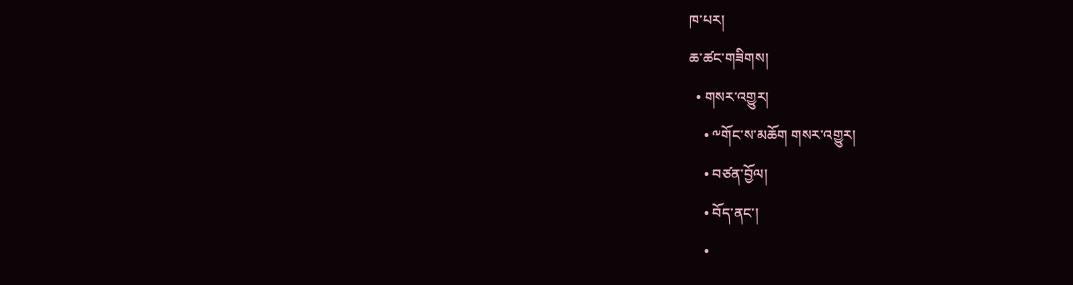ཁ་པར།
ཆ་ཚང་གཟིགས།
  • གསར་འགྱུར།
    • ༸གོང་ས་མཆོག གསར་འགྱུར།
    • བཙན་བྱོལ།
    • བོད་ནང་།
    •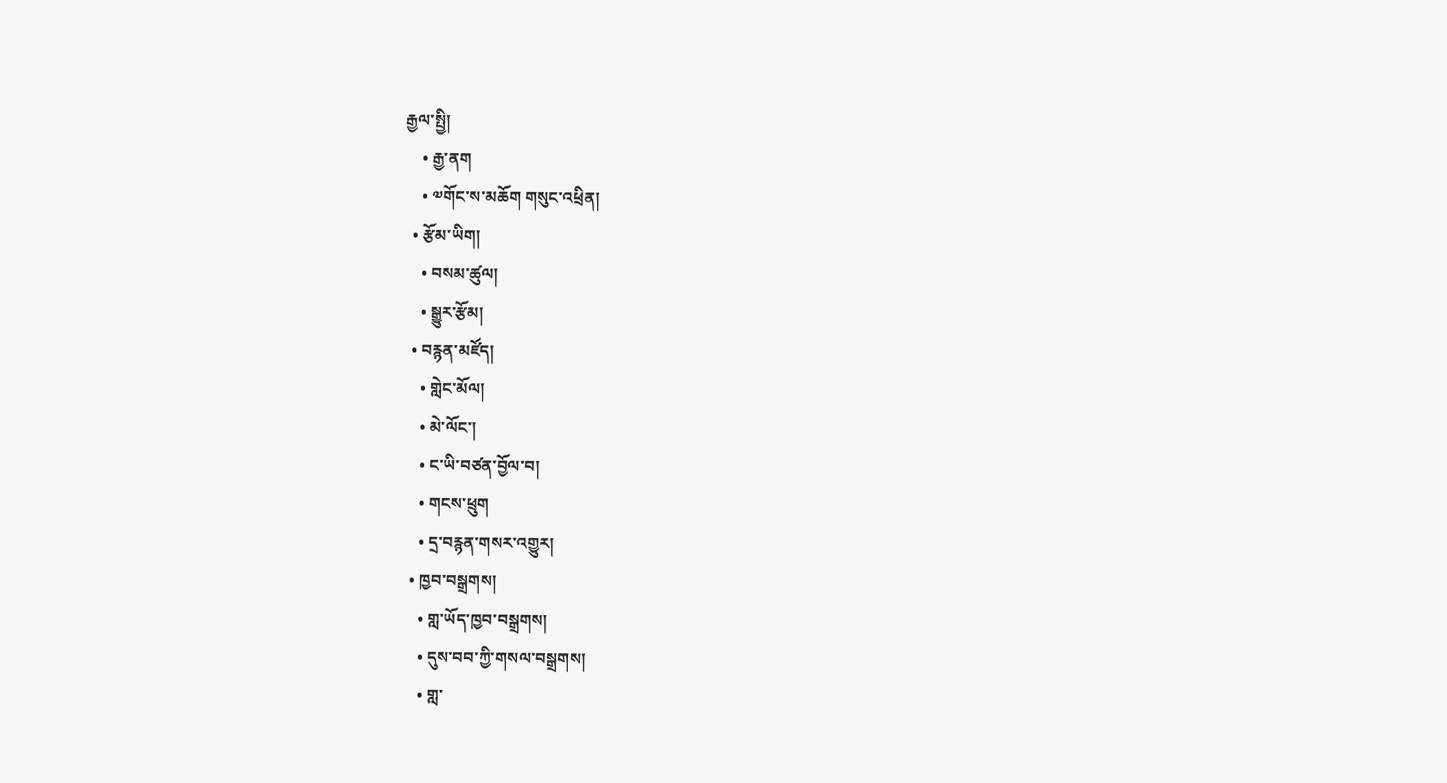རྒྱལ་སྤྱི།
    • རྒྱ་ནག
    • ༧གོང་ས་མཆོག གསུང་འཕྲིན།
  • རྩོམ་ཡིག།
    • བསམ་ཚུལ།
    • སྒྱུར་རྩོམ།
  • བརྙན་མཛོད།
    • གླེང་མོལ།
    • མེ་ལོང་།
    • ང་ཡི་བཙན་བྱོལ་བ།
    • གངས་ཕྲུག
    • དྲ་བརྙན་གསར་འགྱུར།
  • ཁྱབ་བསྒྲགས།
    • གླ་ཡོད་ཁྱབ་བསྒྲགས།
    • དུས་བབ་ཀྱི་གསལ་བསྒྲགས།
    • གླ་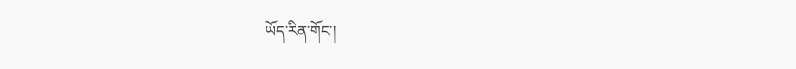ཡོད་རིན་གོང་།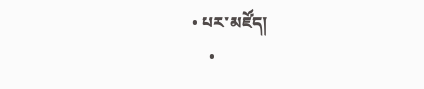• པར་མཛོད།
    •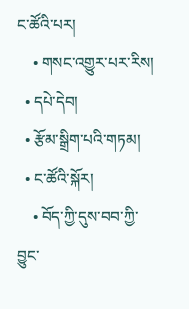ང་ཚོའི་པར།
    • གསང་འགྱུར་པར་རིས།
  • དཔེ་དེབ།
  • རྩོམ་སྒྲིག་པའི་གཏམ།
  • ང་ཚོའི་སྐོར།
    • བོད་ཀྱི་དུས་བབ་ཀྱི་བྱུང་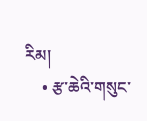རིམ།
    • རྩ་ཆེའི་གསུང་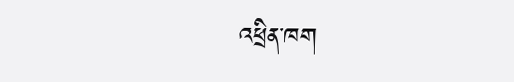འཕྲིན་ཁག